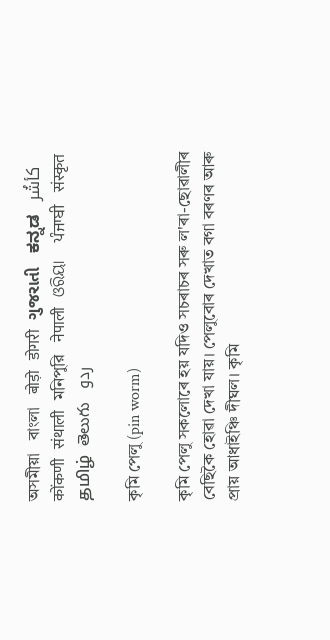অসমীয়া   বাংলা   बोड़ो   डोगरी   ગુજરાતી   ಕನ್ನಡ   كأشُر   कोंकणी   संथाली   মনিপুরি   नेपाली   ଓରିୟା   ਪੰਜਾਬੀ   संस्कृत   தமிழ்  తెలుగు   ردو

কৃমি পেলু (pin worm)

কৃমি পেলু সকলোৰে হয় যদিও সচৰাচৰ সৰু ল'ৰা-ছোৱালীৰ বেছিকৈ হোৱা দেখা যায়। পেলুবোৰ দেখাত বগা বৰণৰ আৰু প্ৰায় আধাইঞ্চি দীঘল। কৃমি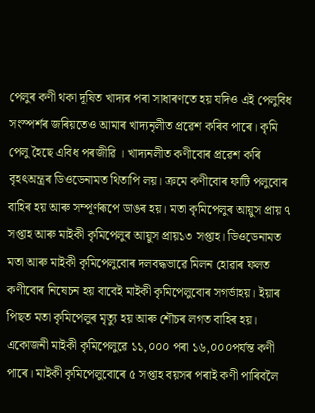পেলুৰ কণী থকা দূষিত খাদ্যৰ পৰা সাধাৰণতে হয় যদিও এই পেলুবিধ সংস্পৰ্শৰ জৰিয়তেও আমাৰ খাদ্যনৃলীত প্ৰৱেশ কৰিব পাৰে। কৃমি পেলু হৈছে এবিধ পৰজীৱি । খাদ্যনলীত কণীবোৰ প্ৰৱেশ কৰি বৃহৎঅন্ত্ৰৰ ডিওডেনামত থিতাপি লয়। ক্ৰমে কণীবোৰ ফাটি পলুবোৰ বাহিৰ হয় আৰু সম্পূৰ্ণৰূপে ডাঙৰ হয়। মতা কৃমিপেলুৰ আয়ুস প্ৰায় ৭ সপ্তাহ আৰু মাইকী কৃমিপেলুৰ আয়ুস প্ৰায়১৩ সপ্তাহ। ডিওডেনামত মতা আৰু মাইকী কৃমিপেলুবোৰ দলবদ্ধভাৱে মিলন হোৱাৰ ফলত কণীবোৰ নিষেচন হয় বাবেই মাইকী কৃমিপেলুবোৰ সগৰ্ভাহয়। ইয়াৰ পিছত মতা কৃমিপেলুৰ মৃত্যু হয় আৰু শৌচৰ লগত বাহিৰ হয়। একোজনী মাইকী কৃমিপেলুৱে ১১,০০০ পৰা ১৬,০০০পৰ্যন্ত কণী পাৰে। মাইকী কৃমিপেলুবোৰে ৫ সপ্তাহ বয়সৰ পৰাই কণী পাৰিবলৈ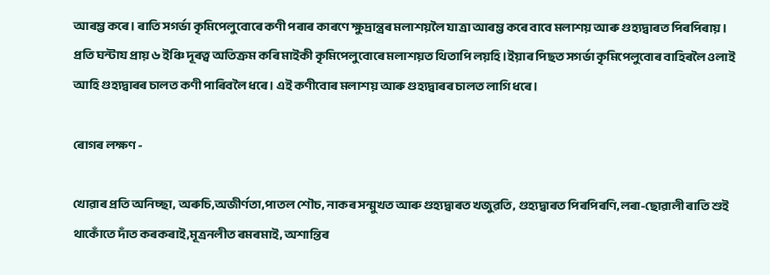আৰম্ভ কৰে। ৰাতি সগৰ্ভা কৃমিপেলুবোৰে কণী পৰাৰ কাৰণে ক্ষুদ্ৰান্ত্ৰৰ মলাশয়লৈ যাত্ৰা আৰম্ভ কৰে বাবে মলাশয় আৰু গুহ্যদ্বাৰত পিৰপিৰায়। প্ৰতি ঘন্টায প্ৰায় ৬ ইঞ্চি দূৰত্ব অতিক্ৰম কৰি মাইকী কৃমিপেলুবোৰে মলাশয়ত থিতাপি লয়হি।ইয়াৰ পিছত সগৰ্ভা কৃমিপেলুবোৰ বাহিৰলৈ ওলাই আহি গুহ্যদ্বাৰৰ চালত কণী পাৰিবলৈ ধৰে। এই কণীবোৰ মলাশয় আৰু গুহ্যদ্বাৰৰ চালত লাগি ধৰে।

ৰোগৰ লক্ষণ -

খোৱাৰ প্ৰতি অনিচ্ছা, অৰুচি,অজীৰ্ণতা,পাতল শৌচ, নাকৰ সন্মুখত আৰু গুহ্যদ্বাৰত খজুৱতি, গুহ্যদ্বাৰত পিৰপিৰণি,লৰা-ছোৱালী ৰাতি শুই থাকোঁতে দাঁত কৰকৰাই,মূত্ৰনলীত ৰমৰমাই, অশান্তিৰ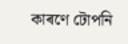কাৰণে টোপনি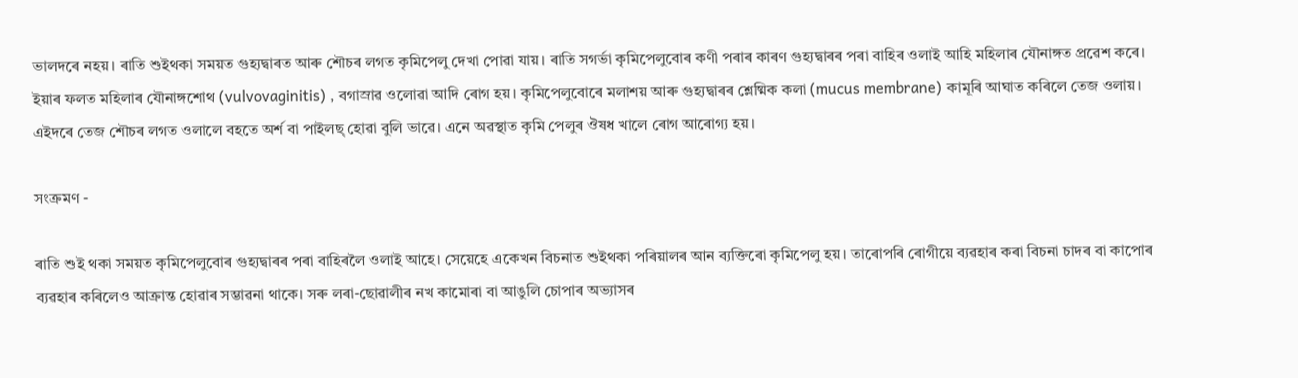ভালদৰে নহয়। ৰাতি শুইথকা সময়ত গুহ্যদ্বাৰত আৰু শৌচৰ লগত কৃমিপেলু দেখা পোৱা যায়। ৰাতি সগৰ্ভা কৃমিপেলুবোৰ কণী পৰাৰ কাৰণ গুহ্যদ্বাৰৰ পৰা বাহিৰ ওলাই আহি মহিলাৰ যৌনাঙ্গত প্ৰৱেশ কৰে। ইয়াৰ ফলত মহিলাৰ যৌনাঙ্গশোথ (vulvovaginitis) , বগাস্ৰাৱ ওলোৱা আদি ৰোগ হয়। কৃমিপেলুবোৰে মলাশয় আৰু গুহ্যদ্বাৰৰ শ্লেষ্মিক কলা (mucus membrane) কামূৰি আঘাত কৰিলে তেজ ওলায়। এইদৰে তেজ শৌচৰ লগত ওলালে বহতে অৰ্শ বা পাইলছ্ হোৱা বুলি ভাৱে। এনে অৱস্থাত কৃমি পেলুৰ ঔষধ খালে ৰোগ আৰোগ্য হয়।

সংক্ৰমণ -

ৰাতি শুই থকা সময়ত কৃমিপেলুবোৰ গুহ্যদ্বাৰৰ পৰা বাহিৰলৈ ওলাই আহে। সেয়েহে একেখন বিচনাত শুইথকা পৰিয়ালৰ আন ব্যক্তিৰো কৃমিপেলু হয়। তাৰোপৰি ৰোগীয়ে ব্যৱহাৰ কৰা বিচনা চাদৰ বা কাপোৰ ব্যৱহাৰ কৰিলেও আক্ৰান্ত হোৱাৰ সম্ভাৱনা থাকে। সৰু লৰা-ছোৱালীৰ নখ কামোৰা বা আঙুলি চোপাৰ অভ্যাসৰ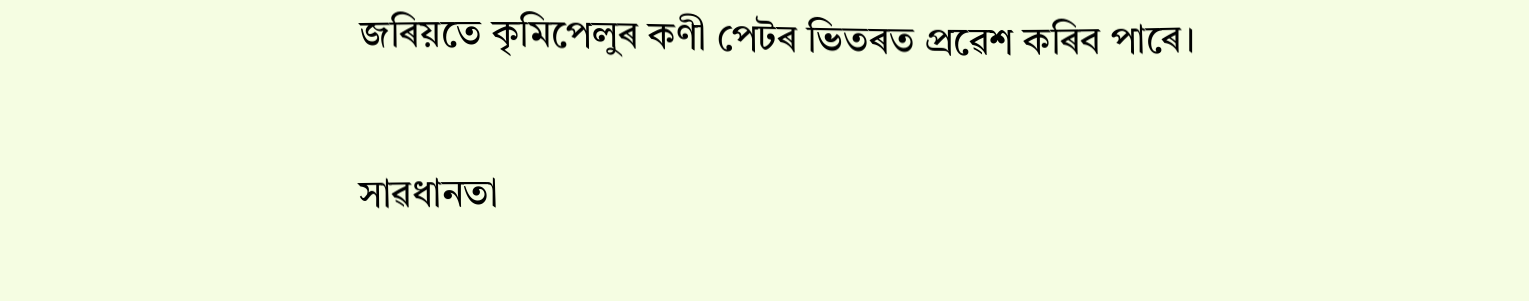জৰিয়তে কৃমিপেলুৰ কণী পেটৰ ভিতৰত প্ৰৱেশ কৰিব পাৰে।

সাৱধানতা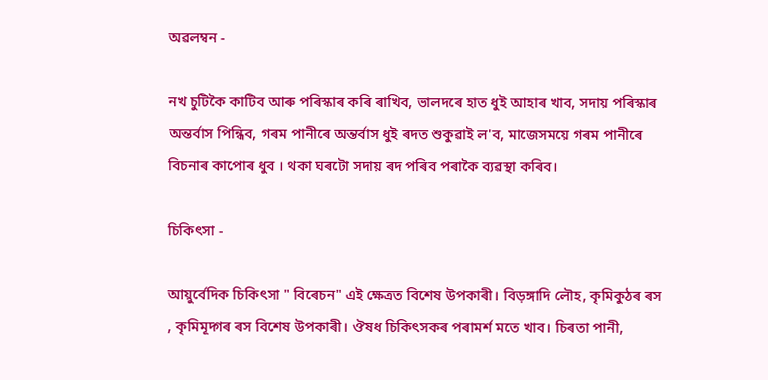অৱলম্বন -

নখ চুটিকৈ কাটিব আৰু পৰিস্কাৰ কৰি ৰাখিব, ভালদৰে হাত ধুই আহাৰ খাব, সদায় পৰিস্কাৰ অন্তৰ্বাস পিন্ধিব, গৰম পানীৰে অন্তৰ্বাস ধুই ৰদত শুকুৱাই ল'ব, মাজেসময়ে গৰম পানীৰে বিচনাৰ কাপোৰ ধুব । থকা ঘৰটো সদায় ৰদ পৰিব পৰাকৈ ব্যৱস্থা কৰিব।

চিকিৎসা -

আয়ুৰ্বেদিক চিকিৎসা " বিৰেচন" এই ক্ষেত্ৰত বিশেষ উপকাৰী। বিড়ঙ্গাদি লৌহ, কৃমিকুঠৰ ৰস , কৃমিমূদ্গৰ ৰস বিশেষ উপকাৰী। ঔষধ চিকিৎসকৰ পৰামৰ্শ মতে খাব। চিৰতা পানী,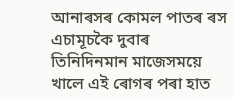আনাৰসৰ কোমল পাতৰ ৰস এচামূচকৈ দুবাৰ তিনিদিনমান মাজেসময়ে খালে এই ৰোগৰ পৰা হাত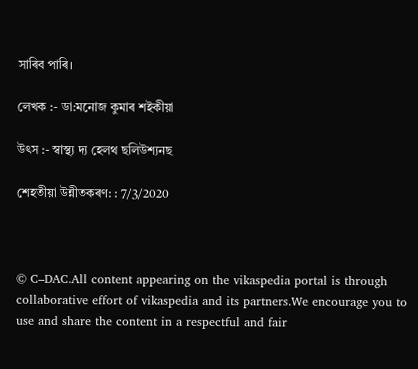সাৰিব পাৰি।

লেখক :- ডা:মনোজ কুমাৰ শইকীয়া

উৎস :- স্বাস্থ্য দ্য হেলথ ছলিউশ্যনছ

শেহতীয়া উন্নীতকৰণ: : 7/3/2020



© C–DAC.All content appearing on the vikaspedia portal is through collaborative effort of vikaspedia and its partners.We encourage you to use and share the content in a respectful and fair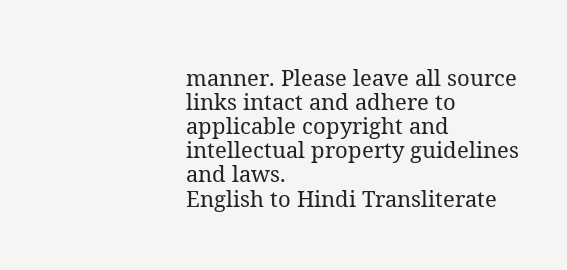manner. Please leave all source links intact and adhere to applicable copyright and intellectual property guidelines and laws.
English to Hindi Transliterate